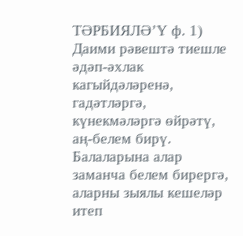ТӘРБИЯЛӘ’Ү ф. 1) Даими рәвештә тиешле әдәп-әхлак кагыйдәләренә, гадәтләргә, күнекмәләргә өйрәтү, аң-белем бирү. Балаларына алар заманча белем бирергә, аларны зыялы кешеләр итеп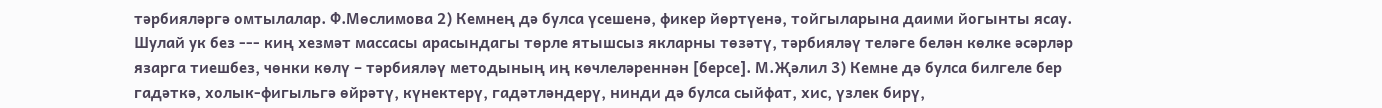тәрбияләргә омтылалар. Ф.Мөслимова 2) Кемнең дә булса үсешенә, фикер йөртүенә, тойгыларына даими йогынты ясау. Шулай ук без --- киң хезмәт массасы арасындагы төрле ятышсыз якларны төзәтү, тәрбияләү теләге белән көлке әсәрләр язарга тиешбез, чөнки көлү – тәрбияләү методының иң көчлеләреннән [берсе]. М.Җәлил 3) Кемне дә булса билгеле бер гадәткә, холык-фигыльгә өйрәтү, күнектерү, гадәтләндерү, нинди дә булса сыйфат, хис, үзлек бирү,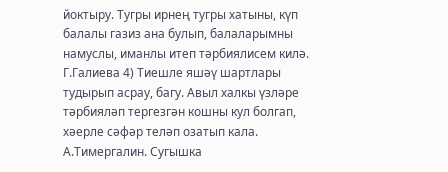йоктыру. Тугры ирнең тугры хатыны, күп балалы газиз ана булып, балаларымны намуслы, иманлы итеп тәрбиялисем килә. Г.Галиева 4) Тиешле яшәү шартлары тудырып асрау, багу. Авыл халкы үзләре тәрбияләп тергезгән кошны кул болгап, хәерле сәфәр теләп озатып кала. А.Тимергалин. Сугышка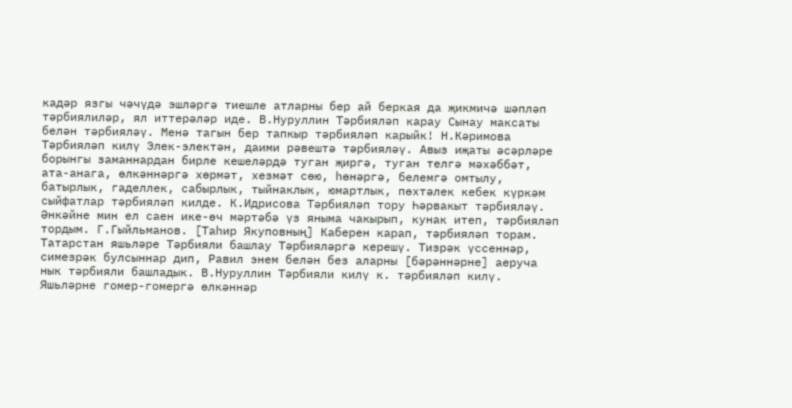кадәр язгы чәчүдә эшләргә тиешле атларны бер ай беркая да җикмичә шәпләп тәрбиялиләр, ял иттерәләр иде. В.Нуруллин Тәрбияләп карау Сынау максаты белән тәрбияләү. Менә тагын бер тапкыр тәрбияләп карыйк! Н.Кәримова Тәрбияләп килү Элек-электән, даими рәвештә тәрбияләү. Авыз иҗаты әсәрләре борынгы заманнардан бирле кешеләрдә туган җиргә, туган телгә мәхәббәт, ата-анага, өлкәннәргә хөрмәт, хезмәт сөю, һөнәргә, белемгә омтылу, батырлык, гаделлек, сабырлык, тыйнаклык, юмартлык, пөхтәлек кебек күркәм сыйфатлар тәрбияләп килде. К.Идрисова Тәрбияләп тору Һәрвакыт тәрбияләү. Әнкәйне мин ел саен ике-өч мәртәбә үз яныма чакырып, кунак итеп, тәрбияләп тордым. Г.Гыйльманов. [Таһир Якуповның] Каберен карап, тәрбияләп торам. Татарстан яшьләре Тәрбияли башлау Тәрбияләргә керешү. Тизрәк үссеннәр, симезрәк булсыннар дип, Равил энем белән без аларны [бәрәннәрне] аеруча нык тәрбияли башладык. В.Нуруллин Тәрбияли килү к. тәрбияләп килү. Яшьләрне гомер-гомергә өлкәннәр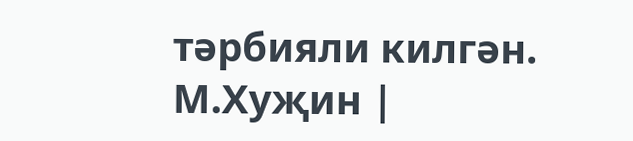тәрбияли килгән. М.Хуҗин |